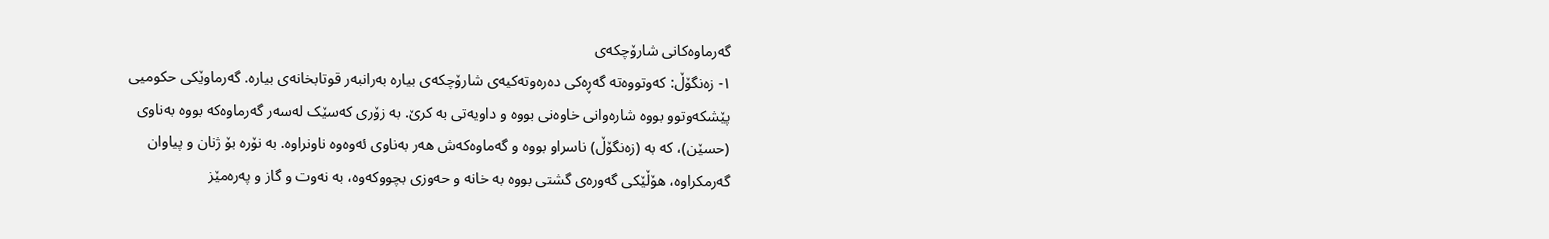گەرماوەکانی شارۆچکەی
١- زەنگۆڵ: کەوتووەتە گەڕەکی دەرەوتەکیەی شارۆچکەی بیارە بەرانبەر قوتابخانەی بیارە. گەرماوێکی حکومیی پێشکەوتوو بووە شارەوانی خاوەنی بووە و داویەتی بە کرێ. بە زۆری کەسێک لەسەر گەرماوەکە بووە بەناوی (حسێن)، کە بە (زەنگۆڵ) ناسراو بووە و گەماوەکەش هەر بەناوی ئەوەوە ناونراوە. بە نۆرە بۆ ژنان و پیاوان گەرمکراوە، هۆڵێکی گەورەی گشتی بووە بە خانە و حەوزی بچووکەوە، بە نەوت و گاز و پەرەمێز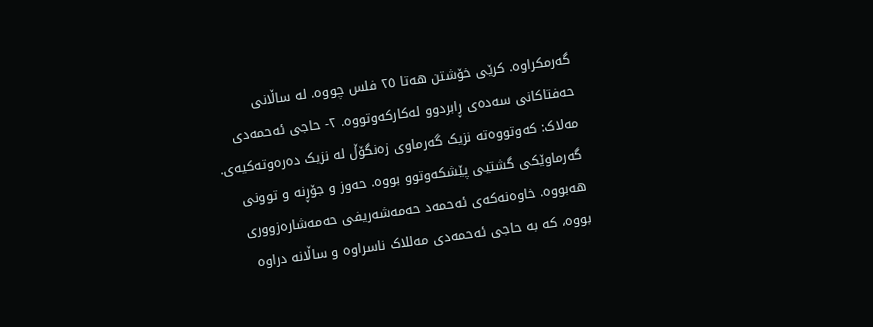گەرمکراوە. کرێی خۆشتن هەتا ٢٥ فلس چووە. لە ساڵانی حەفتاکانی سەدەی ڕابردوو لەکارکەوتووە. ٢- حاجی ئەحمەدی مەلاک: کەوتووەتە نزیک گەرماوی زەنگۆڵ لە نزیک دەرەوتەکیەی. گەرماوێکی گشتیی پێشکەوتوو بووە. حەوز و جۆڕنە و توونی هەبووە. خاوەنەکەی ئەحمەد حەمەشەریفی حەمەشارەزووری بووە، کە بە حاجی ئەحمەدی مەللاک ناسراوە و ساڵانە دراوە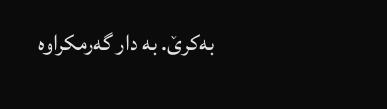بەکرێ. بە دار گەرمکراوە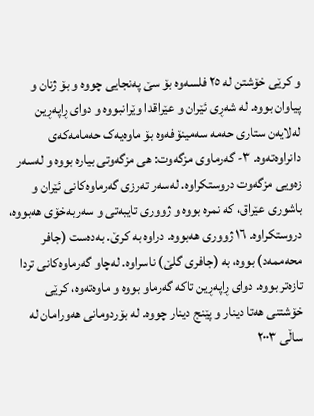و کرێی خۆشتن لە ٢٥ فلسەوە بۆ سێ پەنجایی چووە و بۆ ژنان و پیاوان بووە. لە شەڕی ئێران و عێراقدا وێرانبووە و دوای ڕاپەڕین لەلایەن ستاری حەمە سەمینۆفەوە بۆ ماوەیەک حەمامەکەی دانراوەتەوە. ٣- گەرماوی مزگەوت: هی مزگەوتی بیارە بووە و لەسەر زەویی مزگەوت دروستکراوە. لەسەر تەرزی گەرماوەکانی ئێران و باشوری عێراق، کە نمرە بووە و ژووری تایبەتی و سەربەخۆی هەبووە، دروستکراوە. ١٦ ژووری هەبووە. دراوە بە کرێ. بەدەست (جافر محەممەد) بووە، بە (جافری گلێ) ناسراوە. لەچاو گەرماوەکانی تردا تازەتر بووە. دوای ڕاپەڕین تاکە گەرماو بووە و ماوەتەوە، کرێی خۆشتنی هەتا دینار و پێنج دینار چووە. لە بۆردومانی هەورامان لە ساڵی ٢٠٠٣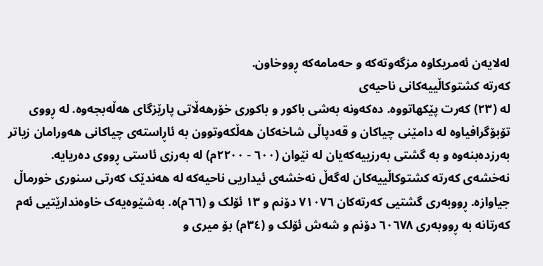لەلایەن ئەمریکاوە مزگەوتەکە و حەمامەکە ڕووخاون.
کەرتە کشتوکاڵییەکانی ناحیەی
لە (٢٣) کەرت پێکهاتووە. دەکەونە بەشی باکور و باکوری خۆرهەڵاتی پارێزگای هەڵەبجەوە. لە ڕووی تۆبۆگرافیاوە لە دامێنی چیاکان و قەدپاڵی شاخەکان هەڵکەوتوون بە ئاڕاستەی چیاکانی هەورامان زیاتر بەرزدەبنەوە و بە گشتی بەرزییەکەیان لە نێوان (٦٠٠ - ٢٢٠٠م) لە بەرزی ئاستی ڕووی دەریایە. نەخشەی کەرتە کشتوکاڵییەکان لەگەڵ نەخشەی ئیداریی ناحیەکە لە هەندێک کەرتی سنوری خورماڵ جیاوازە. ڕووبەری گشتیی کەرتەکان ٧١٠٧٦ دۆنم و ١٣ ئۆلک و (٦٦م)ە. بەشێوەیەک خاوەندارێتیی ئەم کەرتانە بە ڕووبەری ٦٠٦٧٨ دۆنم و شەش ئۆلک و (٣٤م) بۆ میری و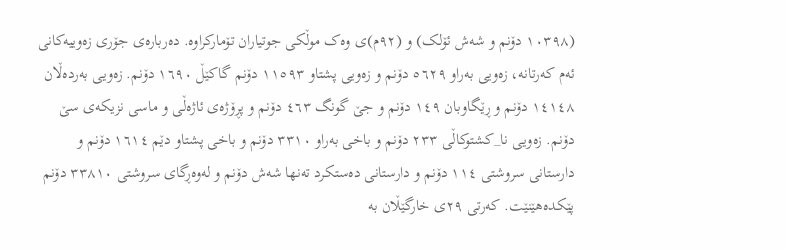(١٠٣٩٨ دۆنم و شەش ئۆلک) و (٩٢م)ی وەک موڵکی جوتیاران تۆمارکراوە. دەربارەی جۆری زەوییەکانی ئەم کەرتانە، زەویی بەراو ٥٦٢٩ دۆنم و زەویی پشتاو ١١٥٩٣ دۆنم گاکێڵ ١٦٩٠ دۆنم. زەویی بەردەڵان ١٤١٤٨ دۆنم و ڕێگاوبان ١٤٩ دۆنم و جێ گونگ ٤٦٣ دۆنم و پڕۆژەی ئاژەڵی و ماسی نزیکەی سێ دۆنم. زەویی نا_کشتوکاڵی ٢٣٣ دۆنم و باخی بەراو ٣٣١٠ دۆنم و باخی پشتاو دێم ١٦١٤ دۆنم و دارستانی سروشتی ١١٤ دۆنم و دارستانی دەستکرد تەنها شەش دۆنم و لەوەڕگای سروشتی ٣٣٨١٠ دۆنم پێکدەهێنێت. کەرتی ٢٩ی خارگێڵان بە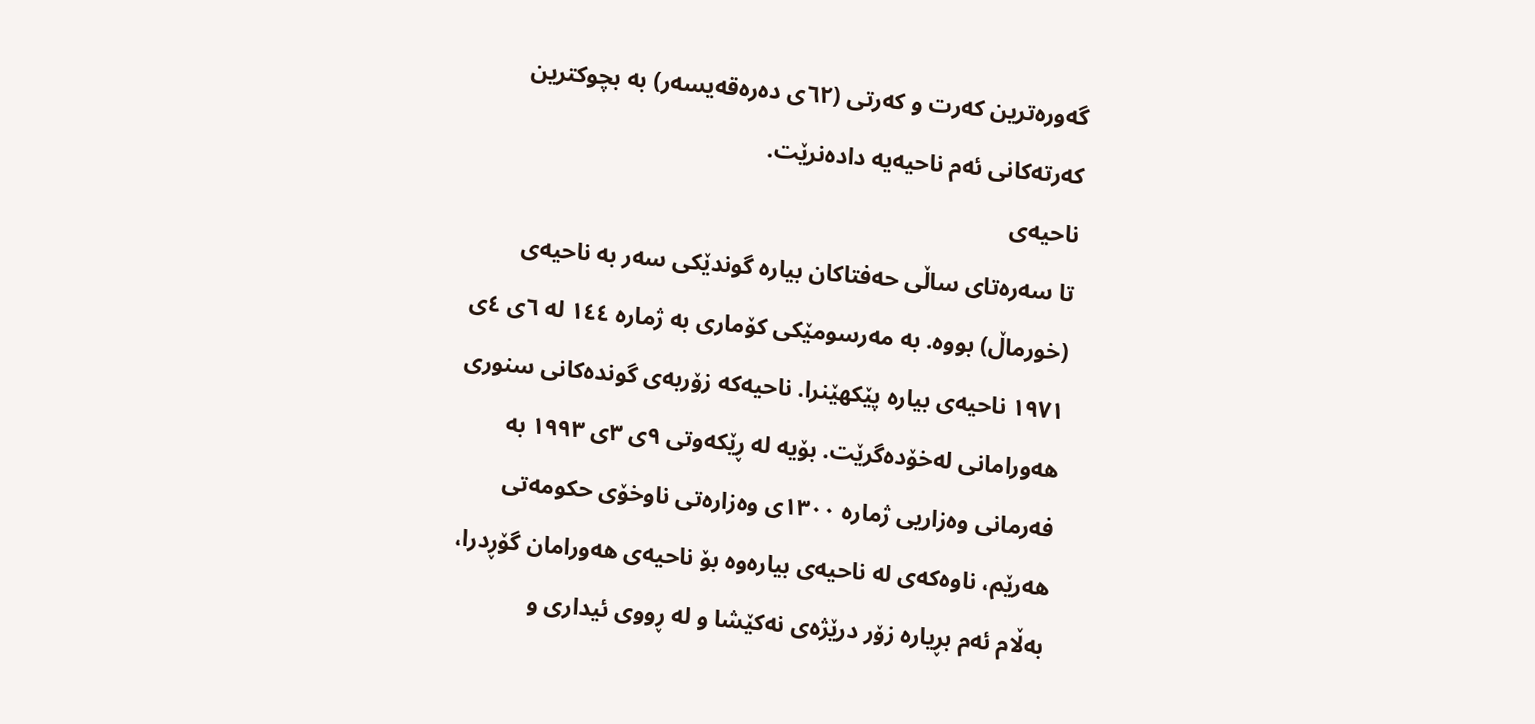گەورەترین کەرت و کەرتی (٦٢ی دەرەقەیسەر) بە بچوکترین کەرتەکانی ئەم ناحیەیە دادەنرێت.
ناحیەی
تا سەرەتای ساڵی حەفتاکان بیارە گوندێکی سەر بە ناحیەی (خورماڵ) بووە. بە مەرسومێکی کۆماری بە ژمارە ١٤٤ لە ٦ی ٤ی ١٩٧١ ناحیەی بیارە پێکهێنرا. ناحیەکە زۆربەی گوندەکانی سنوری هەورامانی لەخۆدەگرێت. بۆیە لە ڕێکەوتی ٩ی ٣ی ١٩٩٣ بە فەرمانی وەزاریی ژمارە ١٣٠٠ی وەزارەتی ناوخۆی حکومەتی هەرێم، ناوەکەی لە ناحیەی بیارەوە بۆ ناحیەی هەورامان گۆڕدرا، بەڵام ئەم بڕیارە زۆر درێژەی نەکێشا و لە ڕووی ئیداری و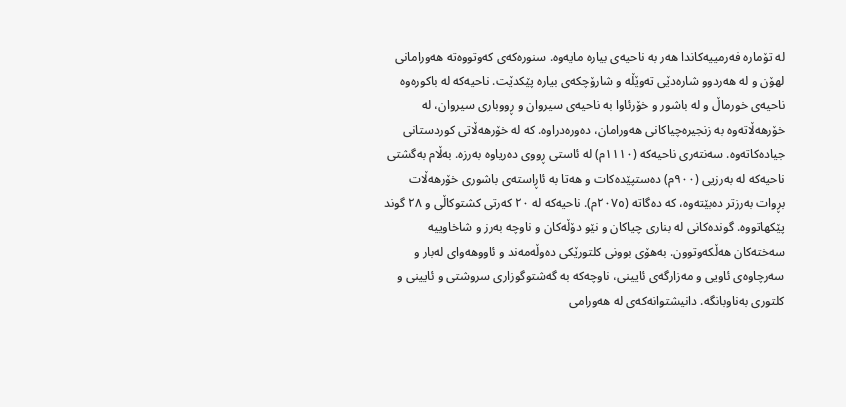لە تۆمارە فەرمییەکاندا هەر بە ناحیەی بیارە مایەوە. سنورەکەی کەوتووەتە هەورامانی لهۆن و لە هەردوو شارەدێی تەوێڵە و شارۆچکەی بیارە پێکدێت. ناحیەکە لە باکورەوە ناحیەی خورماڵ و لە باشور و خۆرئاوا بە ناحیەی سیروان و ڕووباری سیروان، لە خۆرهەڵاتەوە بە زنجیرەچیاکانی هەورامان، دەورەدراوە. کە لە خۆرهەڵاتی کوردستانی جیادەکاتەوە. سەنتەری ناحیەکە (١١١٠م) لە ئاستی ڕووی دەریاوە بەرزە. بەڵام بەگشتی ناحیەکە لە بەرزیی (٩٠٠م) دەستپێدەکات و هەتا بە ئاڕاستەی باشوری خۆرهەڵات بڕوات بەرزتر دەبێتەوە، کە دەگاتە (٢٠٧٥م). ناحیەکە لە ٢٠ کەرتی کشتوکاڵی و ٢٨ گوند پێکهاتووە. گوندەکانی لە بناری چیاکان و نێو دۆڵەکان و ناوچە بەرز و شاخاوییە سەختەکان هەڵکەوتوون. بەهۆی بوونی کلتورێکی دەوڵەمەند و ئاووهەوای لەبار و سەرچاوەی ئاویی و مەزارگەی ئایینی، ناوچەکە بە گەشتوگوزاری سروشتی و ئایینی و کلتوری بەناوبانگە. دانیشتوانەکەی لە هەورامی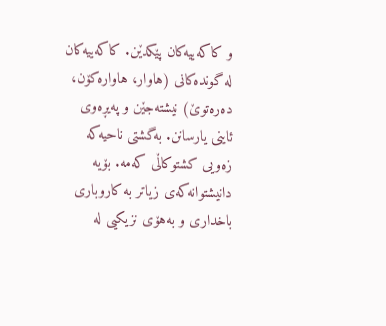و کاکەییەکان پێکدێن. کاکەییەکان لە گوندەکانی (هاوار، هاوارەکۆن، دەرەتوێ) نیشتەجێن و پەیڕەوی ئاینی یارسانن. بەگشتی ناحیەکە زەویی کشتوکاڵی کەمە. بۆیە دانیشتوانەکەی زیاتر بە کاروباری باخداری و بەهۆی نزیکیی لە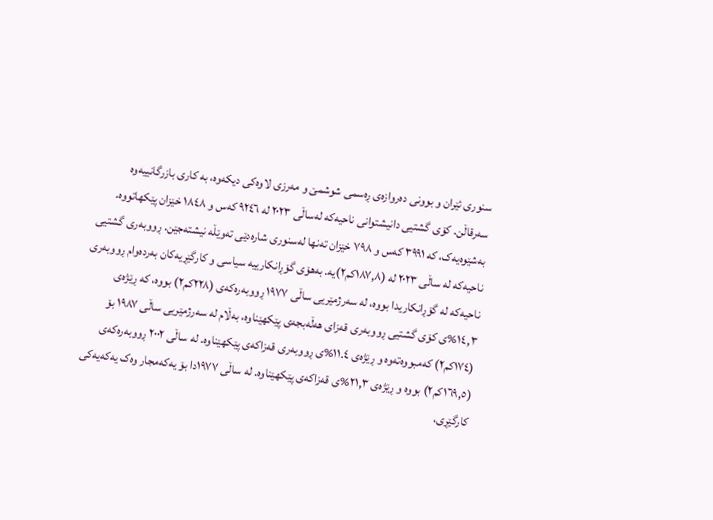سنوری ئێران و بوونی دەروازەی ڕەسمی شوشمێ و مەرزی لاوەکی دیکەوە، بە کاری بازرگانییەوە سەرقاڵن. کۆی گشتیی دانیشتوانی ناحیەکە لەساڵی ٢٠٢٣ لە ٩٢٤٦ کەس و ١٨٤٨ خێزان پێکهاتووە. بەشێوەیەک، کە ٣٩٩١ کەس و ٧٩٨ خێزان تەنها لەسنوری شارەدێی تەوێڵە نیشتەجێن. ڕووبەری گشتیی ناحیەکە لە ساڵی ٢٠٢٣ لە (١٨٧,٨کم٢)یە. بەهۆی گۆڕانکارییە سیاسی و کارگێڕیەکان بەردەوام ڕووبەری ناحیەکە لە گۆڕانکاریدا بووە، لە سەرژمێریی ساڵی ١٩٧٧ ڕووبەرەکەی (٢٢٨کم٢) بووە، کە ڕێژەی ١٤,٣%ی کۆی گشتیی ڕووبەری قەزای هەڵەبجەی پێکهێناوە، بەڵام لە سەرژمێریی ساڵی ١٩٨٧ بۆ (١٧٤کم٢) کەمبووەتەوە و ڕێژەی ١١.٤%ی ڕووبەری قەزاکەی پێکهێناوە. لە ساڵی ٢٠٠٢ ڕووبەرەکەی (١٦٩,٥کم٢) بووە و ڕێژەی ٢١,٣%ی قەزاکەی پێکهێناوە. لە ساڵی ١٩٧٧دا بۆ یەکەمجار وەک یەکەیەکی کارگێڕی،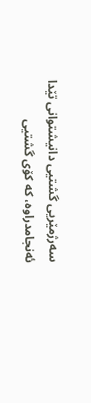سەرژمێریی گشتیی دانیشتوانی تێدا ئەنجامدراوە، کە کۆی گشتیی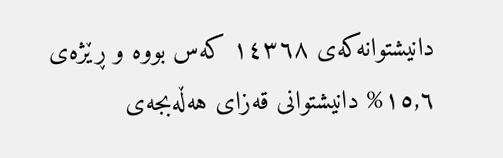دانیشتوانەکەی ١٤٣٦٨ کەس بووە و ڕێژەی ١٥,٦% دانیشتوانی قەزای هەڵەبجەی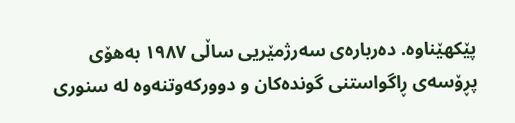پێکهێناوە. دەربارەی سەرژمێریی ساڵی ١٩٨٧ بەهۆی پڕۆسەی ڕاگواستنی گوندەکان و دوورکەوتنەوە لە سنوری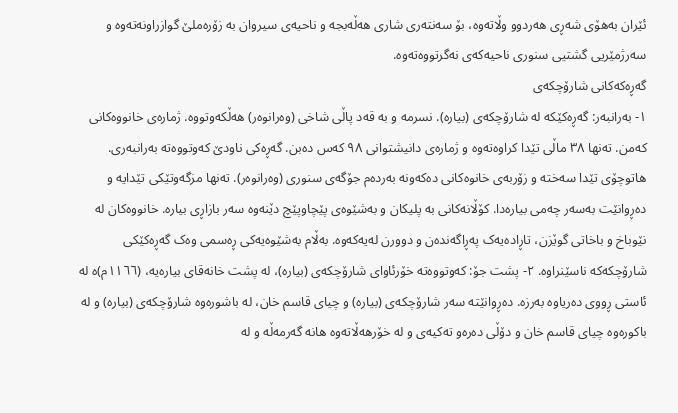ئێران بەهۆی شەڕی هەردوو وڵاتەوە، بۆ سەنتەری شاری هەڵەبجە و ناحیەی سیروان بە زۆرەملێ گوازراونەتەوە و سەرژمێریی گشتیی سنوری ناحیەکەی نەگرتووەتەوە.
گەڕەکەکانی شارۆچکەی
١- بەرانبەر: گەڕەکێکە لە شارۆچکەی (بیارە). نسرمە و بە قەد پاڵی شاخی (وەرانوەر) هەڵکەوتووە. ژمارەی خانووەکانی کەمن. تەنها ٣٨ ماڵی تێدا کراوەتەوە و ژمارەی دانیشتوانی ٩٨ کەس دەبن. گەڕەکی ناودێ کەوتووەتە بەرانبەری. هاتوچۆی تێدا سەختە و زۆربەی خانوەکانی دەکەونە بەردەم جۆگەی سنوری (وەرانوەر). تەنها مزگەوتێکی تێدایە و دەڕوانێت بەسەر چەمی بیارەدا. کۆڵانەکانی بە پلیکان و بەشێوەی پێچاوپێچ دێنەوە سەر بازاڕی بیارە. خانووەکان لە نێوباخ و باخاتی گوێزن، تاڕادەیەک پەڕاگەندەن و دوورن لەیەکەوە. بەڵام بەشێوەیەکی ڕەسمی وەک گەڕەکێکی شارۆچکەکە ناسێنراوە. ٢- پشت جۆ: کەوتووەتە خۆرئاوای شارۆچکەی (بیارە)، لە پشت خانەقای بیارەیە، (١١٦٦م)ە لە ئاستی ڕووی دەریاوە بەرزە. دەڕوانێتە سەر شارۆچکەی (بیارە) و چیای قاسم خان، لە باشورەوە شارۆچکەی (بیارە) و لە باکورەوە چیای قاسم خان و دۆڵی دەرەو تەکیەی و لە خۆرهەڵاتەوە هانە گەرمەڵە و لە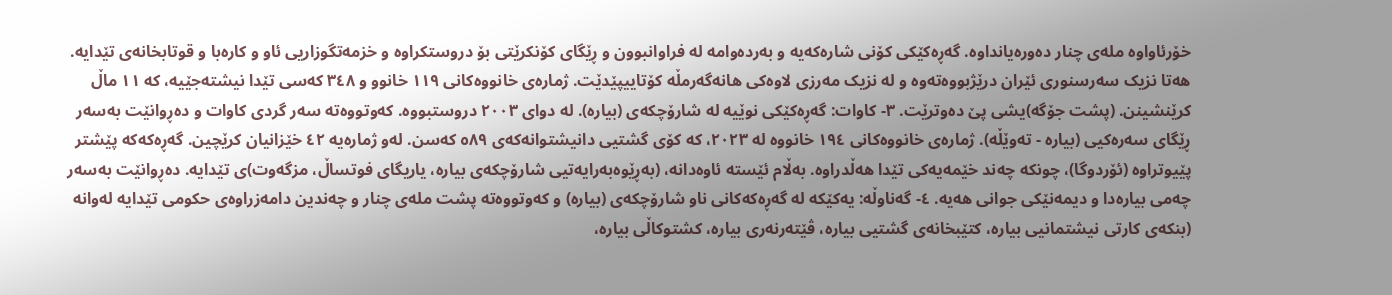خۆرئاواوە ملەی چنار دەورەیانداوە. گەڕەکێکی کۆنی شارەکەیە و بەردەوامە لە فراوانبوون و ڕێگای کۆنکرێتی بۆ دروستکراوە و خزمەتگوزاریی ئاو و کارەبا و قوتابخانەی تێدایە. هەتا نزیک سەرسنوری ئێران درێژبووەتەوە و لە نزیک مەرزی لاوەکی هانەگەرمڵە کۆتاییپێدێت. ژمارەی خانووەکانی ١١٩ خانوو و ٣٤٨ کەسی تێدا نیشتەجێیە، کە ١١ ماڵ کرێنشینن. (پشت جۆگە)یشی پێ دەوترێت. ٣- کاوات: گەڕەکێکی نوێیە لە شارۆچکەی (بیارە). لە دوای ٢٠٠٣ دروستبووە. کەوتووەتە سەر گردی کاوات و دەڕوانێت بەسەر ڕێگای سەرەکیی (بیارە - تەوێڵە). ژمارەی خانووەکانی ١٩٤ خانووە لە ٢٠٢٣، کە کۆی گشتیی دانیشتوانەکەی ٥٨٩ کەسن. لەو ژمارەیە ٤٢ خێزانیان کرێچین. گەڕەکەکە پێشتر پێیوتراوە (ئۆردوگا)، چونکە چەند خێمەیەکی تێدا هەڵدراوە. بەڵام ئێستە ئاوەدانە، (بەڕێوەبەرایەتیی شارۆچکەی بیارە، یاریگای فوتساڵ، مزگەوت)ی تێدایە. دەڕوانێت بەسەر چەمی بیارەدا و دیمەنێکی جوانی هەیە. ٤- گەناوڵە: یەکێکە لە گەڕەکەکانی ناو شارۆچکەی (بیارە) و کەوتووەتە پشت ملەی چنار و چەندین دامەزراوەی حکومی تێدایە لەوانە (بنکەی کارتی نیشتمانیی بیارە، کتێبخانەی گشتیی بیارە، ڤێتەرنەری بیارە، کشتوکاڵی بیارە،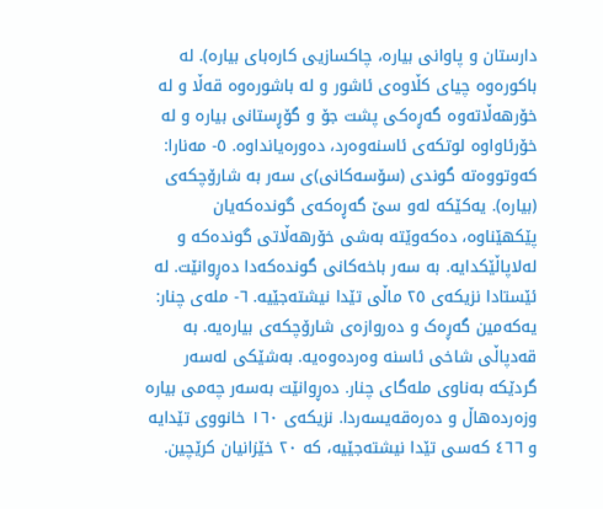دارستان و پاوانی بیارە، چاکسازیی کارەبای بیارە). لە باکورەوە چیای کڵاوەی ئاشور و لە باشورەوە قەڵا و لە خۆرهەڵاتەوە گەڕەکی پشت جۆ و گۆڕستانی بیارە و لە خۆرئاواوە لوتکەی ئاسنەوەرد، دەورەیانداوە. ٥- مەنارا: کەوتووەتە گوندی (سۆسەکانی)ی سەر بە شارۆچکەی (بیارە). یەکێکە لەو سێ گەڕەکەی گوندەکەیان پێکهێناوە، دەکەوێتە بەشی خۆرهەڵاتی گوندەکە و لەلاپاڵێکدایە. بە سەر باخەکانی گوندەکەدا دەڕوانێت. لە ئێستادا نزیکەی ٢٥ ماڵى تێدا نیشتەجێیە. ٦- ملەی چنار: یەکەمین گەڕەک و دەروازەی شارۆچکەی بیارەیە. بە قەدپاڵی شاخی ئاسنە وەردەوەیە. بەشێکی لەسەر گردێکە بەناوی ملەگای چنار. دەڕوانێت بەسەر چەمی بیارە وزەردەهاڵ و دەرەقەیسەردا. نزیکەی ١٦٠ خانووی تێدایە و ٤٦٦ کەسی تێدا نیشتەجێیە، کە ٢٠ خێزانیان کرێچین.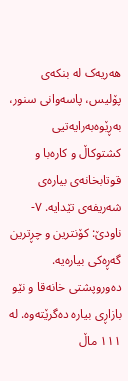هەریەک لە بنکەی پۆلیس، پاسەوانی سنور، بەڕێوەبەرایەتیی کشتوکاڵ و کارەبا و قوتابخانەی بیارەی شەریفەی تێدایە. ٧- ناودێ: کۆنترین و چڕترین گەڕەکی بیارەیە. دەوروپشتی خانەقا و نێو بازاڕی بیارە دەگرێتەوە. لە ١١١ ماڵ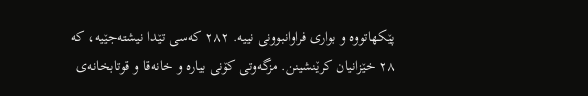پێکهاتووە و بواری فراوانبوونی نییە. ٢٨٢ کەسی تێدا نیشتەجێیە، کە ٢٨ خێزانیان کرێنشینن. مزگەوتی کۆنی بیارە و خانەقا و قوتابخانەی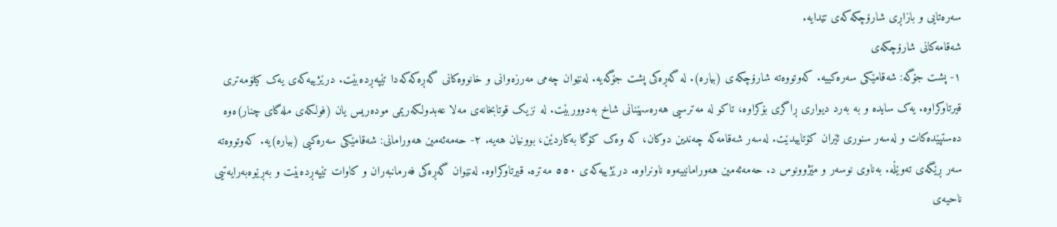سەرەتایی و بازاڕی شارۆچکەکەی تێدایە.
شەقامەکانی شارۆچکەی
١- پشت جۆگە: شەقامێکی سەرەکییە. کەوتووەتە شارۆچکەی (بیارە). لە گەڕەکی پشت جۆگەیە. لەنێوان چەمی مەرزەوانی و خانووەکانی گەڕەکەکەدا تێپەڕدەبێت. درێژییەکەی یەک کیلۆمەتری قیرتاوکراوە. یەک سایدە و بە بەرد دیواری ڕاگری بۆکراوە، تاکو لە مەترسیی هەرەسهێنانی شاخ بەدووربێت. لە نزیک قوتابخانەی مەلا عەبدولکەریمی مودەریس یان (فولکەی ملەگای چنار)ەوە دەستپێدەکات و لەسەر سنوری ئێران کۆتاییدێت. لەسەر شەقامەکە چەندین دوکان، کە وەک کۆگا بەکاردێن، بوونیان هەیە. ٢- حەمەئەمین هەورامانی: شەقامێکی سەرەکیی (بیارە)یە. کەوتووەتە سەر ڕێگەی تەوێڵە. بەناوی نوسەر و مێژوونوس د. حەمەئەمین هەورامانییەوە ناونراوە. درێژییەکەی ٥٥٠ مەترە. قیرتاوکراوە. لەنێوان گەڕەکی فەرمانبەران و کاوات تێپەڕدەبێت و بەڕێوەبەرایەتیی ناحیەی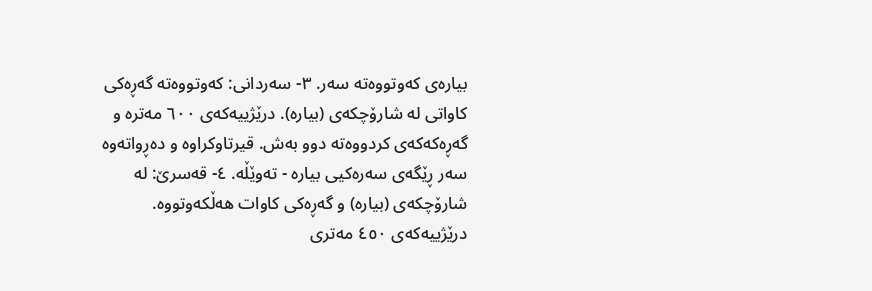بیارەی کەوتووەتە سەر. ٣- سەردانی: کەوتووەتە گەڕەکی کاواتی لە شارۆچکەی (بیارە). درێژییەکەی ٦٠٠ مەترە و گەڕەکەکەی کردووەتە دوو بەش. قیرتاوکراوە و دەڕواتەوە سەر ڕێگەی سەرەکیی بیارە - تەوێڵە. ٤- قەسرێ: لە شارۆچکەی (بیارە) و گەڕەکی کاوات هەڵکەوتووە. درێژییەکەی ٤٥٠ مەتری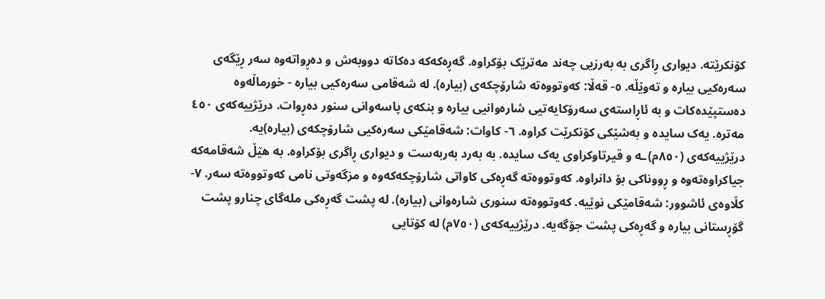کۆنکرێتە. دیواری ڕاگری بە بەرزیی چەند مەترێک بۆکراوە. گەڕەکەکە دەکاتە دووبەش و دەڕواتەوە سەر ڕێگەی سەرەکیی بیارە و تەوێڵە. ٥- قەڵا: کەوتووەتە شارۆچکەی (بیارە). لە شەقامی سەرەکیی بیارە - خورماڵەوە دەستپێدەکات و بە ئاڕاستەی سەرۆکايەتیى شارەوانیى بیارە و بنکەی پاسەوانی سنور دەڕوات. درێژییەکەی ٤٥٠ مەترە. یەک سایدە و بەشێکی کۆنکرێت کراوە. ٦- کاوات: شەقامێکی سەرەکیی شارۆچکەی (بیارە)یە. درێژییەکەی (٨٥٠م)ـە و قیرتاوکراوی یەک سایدە. بە بەرد بەربەست و دیواری ڕاگری بۆکراوە. بە هێڵ شەقامەکە جیاکراوەتەوە و ڕووناکی بۆ دانراوە. کەوتووەتە گەڕەکی کاواتی شارۆچکەکەوە و مزگەوتی نامی کەوتووەتە سەر. ٧- کڵاوەی ئاشوور: شەقامێکی نوێیە. کەوتووەتە سنوری شارەوانی (بیارە). له پشت گەڕەکی ملەگای چنارو پشت گۆڕستانی بياره و گەڕەکی پشت جۆگەيه. درێژییەکەی (٧٥٠م) لە کۆتايى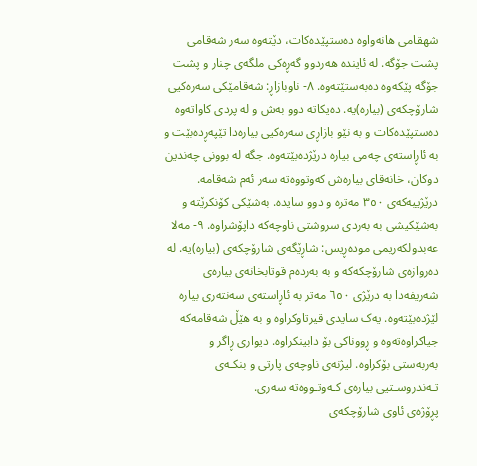شهقامى هانەواوه دەستپێدەکات، دێتەوە سەر شەقامی پشت جۆگە. لە ئایندە هەردوو گەڕەکی ملگەی چنار و پشت جۆگە پێکەوە دەبەستێتەوە. ٨- ناوبازاڕ: شەقامێکی سەرەکیی شارۆچکەی (بیارە)یە. دەیکاتە دوو بەش و لە پردی کاواتەوە دەستپێدەکات و بە نێو بازاڕی سەرەکیی بیارەدا تێپەڕدەبێت و بە ئاڕاستەی چەمی بیارە درێژدەبێتەوە. جگە لە بوونی چەندین دوکان، خانەقای بیارەش کەوتووەتە سەر ئەم شەقامە. درێژییەکەی ٣٥٠ مەترە و دوو سایدە. بەشێکی کۆنکرێتە و بەشێکیشی بە بەردی سروشتی ناوچەکە داپۆشراوە. ٩- مەلا عەبدولکەریمی مودەڕیس: شاڕێگەی شارۆچکەی (بیارە)یە. لە دەروازەی شارۆچکەکە و بە بەردەم قوتابخانەی بیارەی شەریفەدا بە درێژی ٦٥٠ مەتر بە ئاڕاستەی سەنتەری بیارە لێژدەبێتەوە. یەک سایدی قیرتاوکراوە و بە هێڵ شەقامەکە جیاکراوەتەوە و ڕووناکی بۆ دابینکراوە. دیواری ڕاگر و بەربەستی بۆکراوە. لیژنەی ناوچەی پارتی و بنکـەی تـەندروسـتیی بیارەی کـەوتـووەتە سەری.
پڕۆژەی ئاوی شارۆچکەی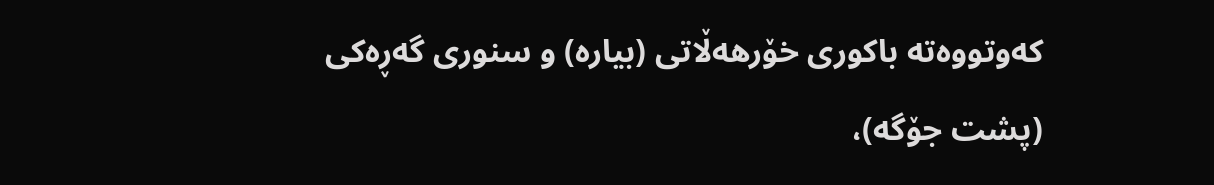کەوتووەتە باکوری خۆرهەڵاتی (بیارە) و سنوری گەڕەکی (پشت جۆگە)،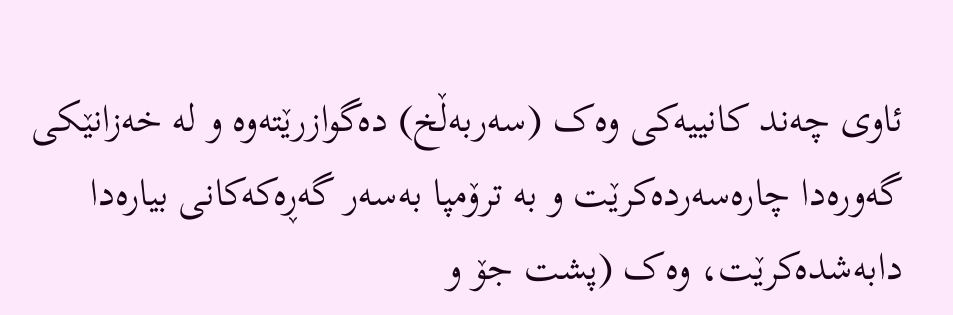ئاوی چەند کانییەکی وەک (سەربەڵخ) دەگوازرێتەوە و لە خەزانێکی گەورەدا چارەسەردەکرێت و بە ترۆمپا بەسەر گەڕەکەکانی بیارەدا دابەشدەکرێت، وەک (پشت جۆ و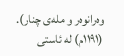وەرانوەر و ملەی چنار). (١١٩١م) لە ئاستی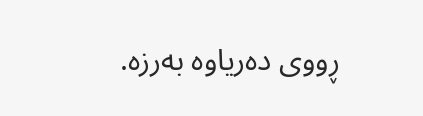ڕووی دەریاوە بەرزە.